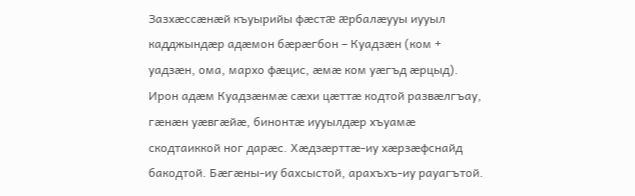Зазхæссæнæй къуырийы фæстæ æрбалæууы иууыл кадджындæр адæмон бæрæгбон – Куадзæн (ком + уадзæн, ома, мархо фæцис, æмæ ком уæгъд æрцыд). Ирон адæм Куадзæнмæ сæхи цæттæ кодтой развæлгъау, гæнæн уæвгæйæ, бинонтæ иууылдæр хъуамæ скодтаиккой ног дарæс. Хæдзæрттæ-иу хæрзæфснайд бакодтой. Бæгæны-иу бахсыстой, арахъхъ-иу рауагътой.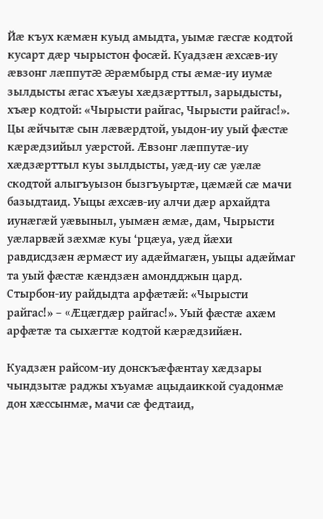Йæ къух кæмæн куыд амыдта, уымæ гæсгæ кодтой кусарт дæр чырыстон фосæй. Куадзæн æхсæв-иу æвзонг лæппутæ æрæмбырд сты æмæ-иу иумæ зылдысты æгас хъæуы хæдзæрттыл, зарыдысты, хъæр кодтой: «Чырысти райгас, Чырысти райгас!». Цы æйчытæ сын лæвæрдтой, уыдон-иу уый фæстæ кæрæдзийыл уæрстой. Æвзонг лæппутæ-иу хæдзæрттыл куы зылдысты, уæд-иу сæ уæлæ скодтой алыгъуызон бызгъуыртæ, цæмæй сæ мачи базыдтаид. Уыцы æхсæв-иу алчи дæр архайдта иунæгæй уæвыныл, уымæн æмæ, дам, Чырысти уæларвæй зæхмæ куы ‘рцæуа, уæд йæхи равдисдзæн æрмæст иу адæймагæн, уыцы адæймаг та уый фæстæ кæндзæн амондджын цард. Стырбон-иу райдыдта арфæтæй: «Чырысти райгас!» – «Æцæгдæр райгас!». Уый фæстæ ахæм арфæтæ та сыхæгтæ кодтой кæрæдзийæн.

Куадзæн райсом-иу донскъæфæнтау хæдзары чындзытæ раджы хъуамæ ацыдаиккой суадонмæ дон хæссынмæ, мачи сæ федтаид,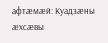афтæмæй: Куадзæны æхсæвы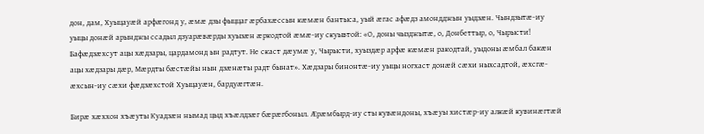дон, дам, Хуыцауæй арфæгонд у, æмæ дзы фыццаг æрбахæссын кæмæн бантыса, уый æгас афæдз амондджын уыдзæн. Чындзытæ-иу уыцы донæй арынджы ссадыл дзуарæвæрды хуызæн æркодтой æмæ-иу скуывтой: «О, доны чызджытæ, о, Донбеттыр, о, Чырысти! Бафæдзæхсут ацы хæдзары, цардамонд ын радтут. Не скаст дæумæ у, Чырысти, хуыздæр арфæ кæмæн ракодтай, уыдоны æмбал бакæн ацы хæдзары дæр, Мæрдты бæстæйы нын дзæнæты радт бынат». Хæдзары бинонтæ-иу уыцы ногхаст донæй сæхи ныхсадтой, æхсгæ-æхсын-иу сæхи фæдзæхстой Хуыцауæн, бардуæгтæн.

Бирæ хæххон хъæуты Куадзæн нымад цыд хъæлдзæг бæрæгбоныл. Æрæмбырд-иу сты кувæндоны, хъæуы хистæр-иу алкæй кувинæгтæй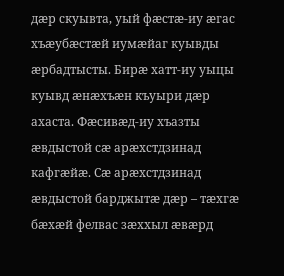дæр скуывта, уый фæстæ-иу æгас хъæубæстæй иумæйаг куывды æрбадтысты. Бирæ хатт-иу уыцы куывд æнæхъæн къуыри дæр ахаста. Фæсивæд-иу хъазты æвдыстой сæ арæхстдзинад кафгæйæ. Сæ арæхстдзинад æвдыстой барджытæ дæр – тæхгæ бæхæй фелвас зæххыл æвæрд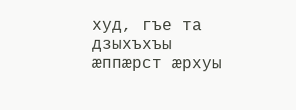худ, гъе та дзыхъхъы æппæрст æрхуы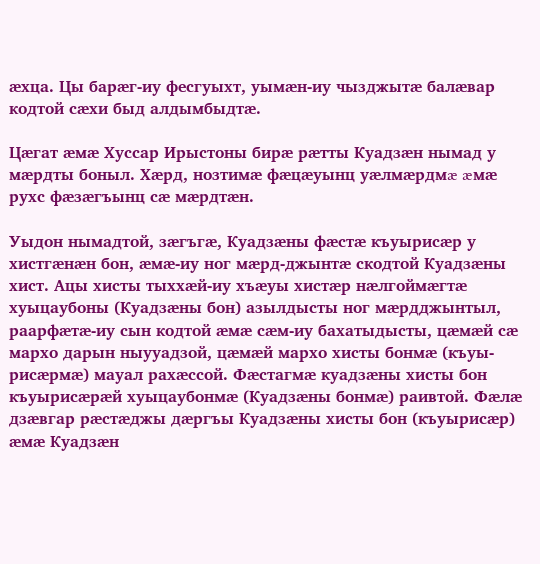æхца. Цы барæг-иу фесгуыхт, уымæн-иу чызджытæ балæвар кодтой сæхи быд алдымбыдтæ.

Цæгат æмæ Хуссар Ирыстоны бирæ рæтты Куадзæн нымад у мæрдты боныл. Хæрд, нозтимæ фæцæуынц уæлмæрдмæ æмæ рухс фæзæгъынц сæ мæрдтæн.

Уыдон нымадтой, зæгъгæ, Куадзæны фæстæ къуырисæр у хистгæнæн бон, æмæ-иу ног мæрд-джынтæ скодтой Куадзæны хист. Ацы хисты тыххæй-иу хъæуы хистæр нæлгоймæгтæ хуыцаубоны (Куадзæны бон) азылдысты ног мæрдджынтыл, раарфæтæ-иу сын кодтой æмæ сæм-иу бахатыдысты, цæмæй сæ мархо дарын ныууадзой, цæмæй мархо хисты бонмæ (къуы-рисæрмæ) мауал рахæссой. Фæстагмæ куадзæны хисты бон къуырисæрæй хуыцаубонмæ (Куадзæны бонмæ) раивтой. Фæлæ дзæвгар рæстæджы дæргъы Куадзæны хисты бон (къуырисæр) æмæ Куадзæн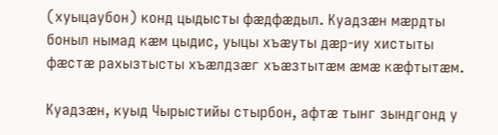(хуыцаубон) конд цыдысты фæдфæдыл. Куадзæн мæрдты боныл нымад кæм цыдис, уыцы хъæуты дæр-иу хистыты фæстæ рахызтысты хъæлдзæг хъæзтытæм æмæ кæфтытæм.

Куадзæн, куыд Чырыстийы стырбон, афтæ тынг зындгонд у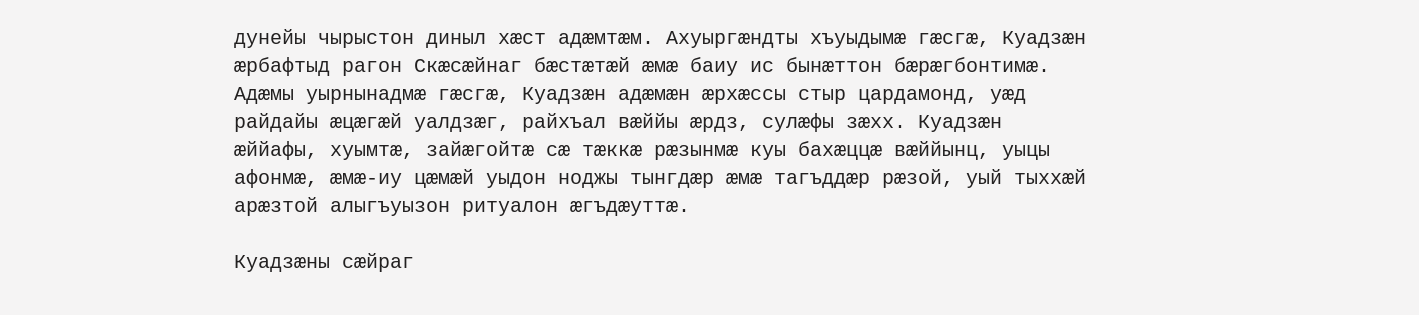дунейы чырыстон диныл хæст адæмтæм. Ахуыргæндты хъуыдымæ гæсгæ, Куадзæн æрбафтыд рагон Скæсæйнаг бæстæтæй æмæ баиу ис бынæттон бæрæгбонтимæ. Адæмы уырнынадмæ гæсгæ, Куадзæн адæмæн æрхæссы стыр цардамонд, уæд райдайы æцæгæй уалдзæг, райхъал вæййы æрдз, сулæфы зæхх. Куадзæн æййафы, хуымтæ, зайæгойтæ сæ тæккæ рæзынмæ куы бахæццæ вæййынц, уыцы афонмæ, æмæ-иу цæмæй уыдон ноджы тынгдæр æмæ тагъддæр рæзой, уый тыххæй арæзтой алыгъуызон ритуалон æгъдæуттæ.

Куадзæны сæйраг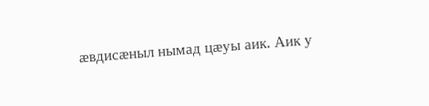æвдисæныл нымад цæуы аик. Аик у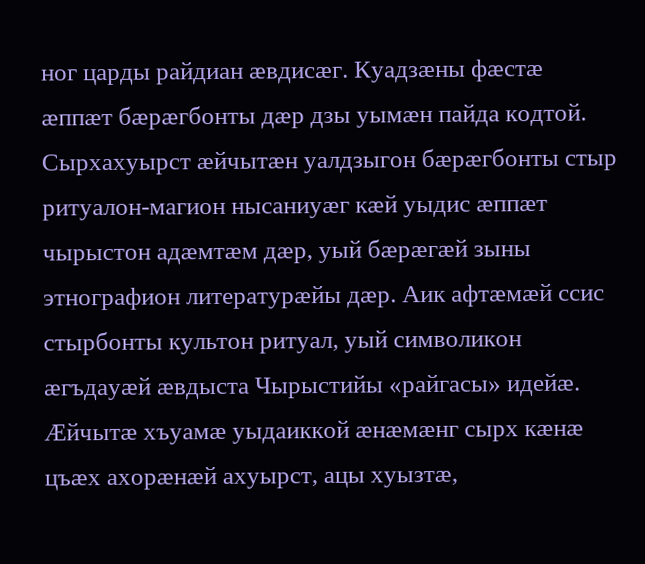ног царды райдиан æвдисæг. Куадзæны фæстæ æппæт бæрæгбонты дæр дзы уымæн пайда кодтой. Сырхахуырст æйчытæн уалдзыгон бæрæгбонты стыр ритуалон-магион нысаниуæг кæй уыдис æппæт чырыстон адæмтæм дæр, уый бæрæгæй зыны этнографион литературæйы дæр. Аик афтæмæй ссис стырбонты культон ритуал, уый символикон æгъдауæй æвдыста Чырыстийы «райгасы» идейæ. Æйчытæ хъуамæ уыдаиккой æнæмæнг сырх кæнæ цъæх ахорæнæй ахуырст, ацы хуызтæ,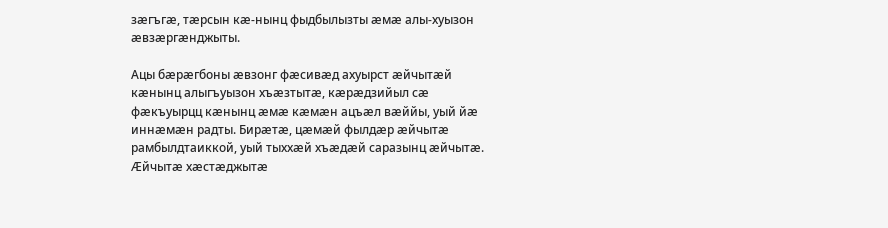зæгъгæ, тæрсын кæ-нынц фыдбылызты æмæ алы-хуызон æвзæргæнджыты.

Ацы бæрæгбоны æвзонг фæсивæд ахуырст æйчытæй кæнынц алыгъуызон хъæзтытæ, кæрæдзийыл сæ фæкъуырцц кæнынц æмæ кæмæн ацъæл вæййы, уый йæ иннæмæн радты. Бирæтæ, цæмæй фылдæр æйчытæ рамбылдтаиккой, уый тыххæй хъæдæй саразынц æйчытæ. Æйчытæ хæстæджытæ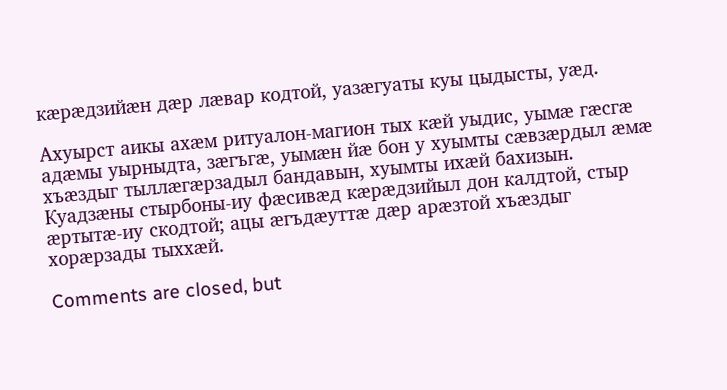кæрæдзийæн дæр лæвар кодтой, уазæгуаты куы цыдысты, уæд.

Ахуырст аикы ахæм ритуалон-магион тых кæй уыдис, уымæ гæсгæ адæмы уырныдта, зæгъгæ, уымæн йæ бон у хуымты сæвзæрдыл æмæ хъæздыг тыллæгæрзадыл бандавын, хуымты ихæй бахизын. Куадзæны стырбоны-иу фæсивæд кæрæдзийыл дон калдтой, стыр æртытæ-иу скодтой; ацы æгъдæуттæ дæр арæзтой хъæздыг  хорæрзады тыххæй.

Comments are closed, but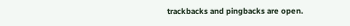trackbacks and pingbacks are open.